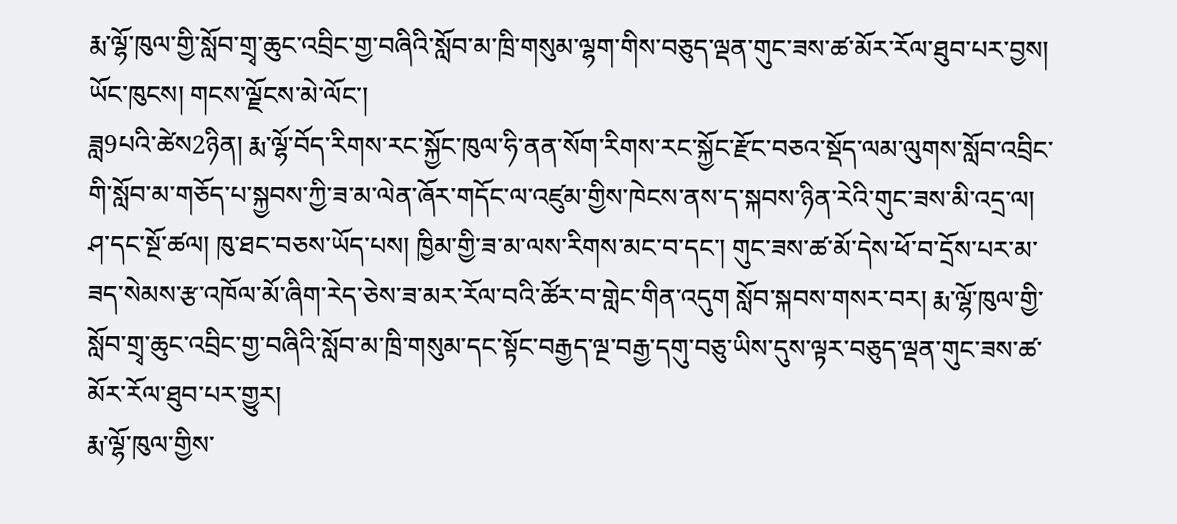རྨ་ལྷོ་ཁུལ་གྱི་སློབ་གྲྭ་ཆུང་འབྲིང་གྱ་བཞིའི་སློབ་མ་ཁྲི་གསུམ་ལྷག་གིས་བཅུད་ལྡན་གུང་ཟས་ཚ་མོར་རོལ་ཐུབ་པར་བྱས།
ཡོང་ཁུངས། གངས་ལྗོངས་མེ་ལོང་།
ཟླ9པའི་ཚེས2ཉིན། རྨ་ལྷོ་བོད་རིགས་རང་སྐྱོང་ཁུལ་ཧི་ནན་སོག་རིགས་རང་སྐྱོང་རྫོང་བཅའ་སྡོད་ལམ་ལུགས་སློབ་འབྲིང་གི་སློབ་མ་གཅོད་པ་སྐྱབས་ཀྱི་ཟ་མ་ལེན་ཞོར་གདོང་ལ་འཛུམ་གྱིས་ཁེངས་ནས་ད་སྐབས་ཉིན་རེའི་གུང་ཟས་མི་འདྲ་ལ། ཤ་དང་སྔོ་ཚལ། ཁུ་ཐང་བཅས་ཡོད་པས། ཁྱིམ་གྱི་ཟ་མ་ལས་རིགས་མང་བ་དང་། གུང་ཟས་ཚ་མོ་དེས་ཕོ་བ་དྲོས་པར་མ་ཟད་སེམས་རྩ་འཁོལ་མོ་ཞིག་རེད་ཅེས་ཟ་མར་རོལ་བའི་ཚོར་བ་གླེང་གིན་འདུག སློབ་སྐབས་གསར་བར། རྨ་ལྷོ་ཁུལ་གྱི་སློབ་གྲྭ་ཆུང་འབྲིང་གྱ་བཞིའི་སློབ་མ་ཁྲི་གསུམ་དང་སྟོང་བརྒྱད་ལྔ་བརྒྱ་དགུ་བཅུ་ཡིས་དུས་ལྟར་བཅུད་ལྡན་གུང་ཟས་ཚ་མོར་རོལ་ཐུབ་པར་གྱུར།
རྨ་ལྷོ་ཁུལ་གྱིས་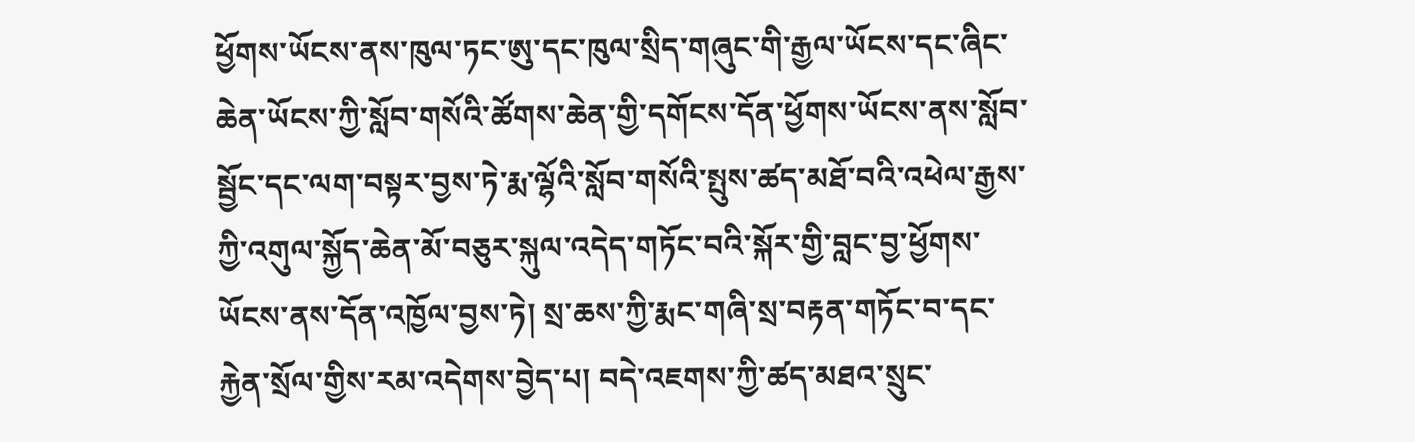ཕྱོགས་ཡོངས་ནས་ཁུལ་ཏང་ཨུ་དང་ཁུལ་སྲིད་གཞུང་གི་རྒྱལ་ཡོངས་དང་ཞིང་ཆེན་ཡོངས་ཀྱི་སློབ་གསོའི་ཚོགས་ཆེན་གྱི་དགོངས་དོན་ཕྱོགས་ཡོངས་ནས་སློབ་སྦྱོང་དང་ལག་བསྟར་བྱས་ཏེ་རྨ་ལྷོའི་སློབ་གསོའི་སྤུས་ཚད་མཐོ་བའི་འཕེལ་རྒྱས་ཀྱི་འགུལ་སྐྱོད་ཆེན་མོ་བཅུར་སྐུལ་འདེད་གཏོང་བའི་སྐོར་གྱི་བླང་བྱ་ཕྱོགས་ཡོངས་ནས་དོན་འཁྱོལ་བྱས་ཏེ། སྲ་ཆས་ཀྱི་རྨང་གཞི་སྲ་བརྟན་གཏོང་བ་དང་རྐྱེན་སྲོལ་གྱིས་རམ་འདེགས་བྱེད་པ། བདེ་འཇགས་ཀྱི་ཚད་མཐའ་སྲུང་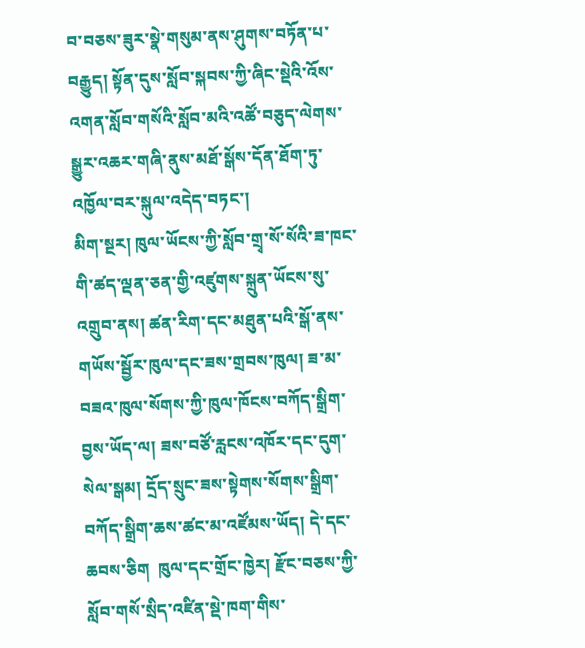བ་བཅས་ཟུར་སྣེ་གསུམ་ནས་ཤུགས་བཏོན་པ་བརྒྱུད། སྟོན་དུས་སློབ་སྐབས་ཀྱི་ཞིང་སྡེའི་འོས་འགན་སློབ་གསོའི་སློབ་མའི་འཚོ་བཅུད་ལེགས་སྒྱུར་འཆར་གཞི་ནུས་མཐོ་སྒོས་དོན་ཐོག་ཏུ་འཁྱོལ་བར་སྐུལ་འདེད་བཏང་།
མིག་སྔར། ཁུལ་ཡོངས་ཀྱི་སློབ་གྲྭ་སོ་སོའི་ཟ་ཁང་གི་ཚད་ལྡན་ཅན་གྱི་འཛུགས་སྐྲུན་ཡོངས་སུ་འགྲུབ་ནས། ཚན་རིག་དང་མཐུན་པའི་སྒོ་ནས་གཡོས་སྦྱོར་ཁུལ་དང་ཟས་གྲབས་ཁུལ། ཟ་མ་བཟའ་ཁུལ་སོགས་ཀྱི་ཁུལ་ཁོངས་བཀོད་སྒྲིག་བྱས་ཡོད་ལ། ཟས་བཙོ་རླངས་འཁོར་དང་དུག་སེལ་སྒམ། དྲོད་སྲུང་ཟས་སྟེགས་སོགས་སྒྲིག་བཀོད་སྒྲིག་ཆས་ཚང་མ་འཛོམས་ཡོད། དེ་དང་ཆབས་ཅིག  ཁུལ་དང་གྲོང་ཁྱེར། རྫོང་བཅས་ཀྱི་སློབ་གསོ་སྲིད་འཛིན་སྡེ་ཁག་གིས་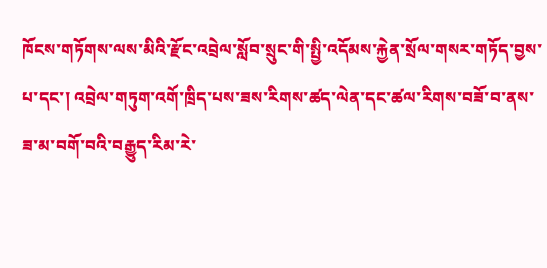ཁོངས་གཏོགས་ལས་མིའི་རྫོང་འབྲེལ་སློབ་སྲུང་གི་སྤྱི་འདོམས་རྐྱེན་སྲོལ་གསར་གཏོད་བྱས་པ་དང་། འབྲེལ་གཏུག་འགོ་ཁྲིད་པས་ཟས་རིགས་ཚད་ལེན་དང་ཚལ་རིགས་བཟོ་བ་ནས་ཟ་མ་བགོ་བའི་བརྒྱུད་རིམ་རེ་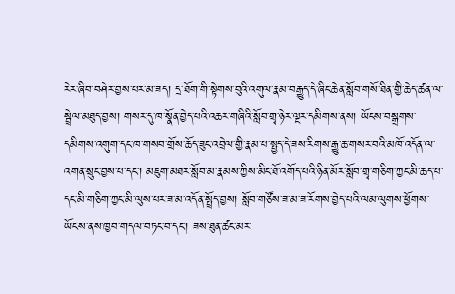རེར་ཞིབ་བཤེར་བྱས་པར་མ་ཟད། དྲ་ཐོག་གི་སྟེགས་བུའི་འགུལ་རྣམ་བརྒྱུད་དེ་ཞིང་ཆེན་སློབ་གསོ་ཐིན་གྱི་ཆེད་ཚན་ལ་སྦྲེལ་མཐུད་བྱས། གསར་དུ་ཁ་སྣོན་བྱེད་པའི་འཆར་གཞིའི་སློབ་གྲྭ་ཉེར་ལྔར་དམིགས་ནས། ཡོངས་བསྒྲགས་དམིགས་འགུག་དང་ཁ་གསབ་གྲོས་ཆོད་ཟུང་འབྲེལ་གྱི་རྣམ་པ་སྤྱད་དེ་ཟས་རིགས་རྒྱུ་ཆ་གསར་བའི་མཁོ་འདོན་ལ་འགན་སྲུང་བྱས་པ་དང་། མཇུག་མཐར་སློབ་མ་རྣམས་ཀྱིས་མིང་ཐོ་འགོད་པའི་ཉིན་མོར་སློབ་གྲྭ་གཅིག་ཀྱང་མི་ཆད་པ་དང་མི་གཅིག་ཀྱང་མི་ལུས་པར་ཟ་མ་འདོན་སྤྲོད་བྱས། སློབ་གཙོས་ཟ་མ་ཟ་རོགས་བྱེད་པའི་ལམ་ལུགས་ཕྱོགས་ཡོངས་ནས་ཁྱབ་གདལ་བཏང་བ་དང་། ཟས་ཐུན་ཚང་མར་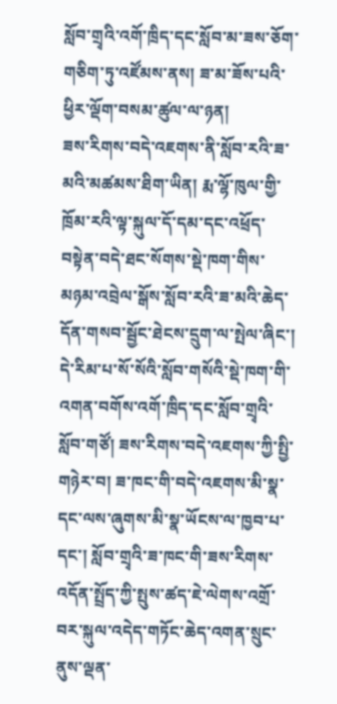སློབ་གྲྭའི་འགོ་ཁྲིད་དང་སློབ་མ་ཟས་ཅོག་གཅིག་ཏུ་འཛོམས་ནས། ཟ་མ་ཟོས་པའི་ཕྱིར་ལྡོག་བསམ་ཚུལ་ལ་ཉན།
ཟས་རིགས་བདེ་འཇགས་ནི་སློབ་རའི་ཟ་མའི་མཚམས་ཐིག་ཡིན། རྨ་ལྷོ་ཁུལ་གྱི་ཁྲོམ་རའི་ལྟ་སྐུལ་དོ་དམ་དང་འཕྲོད་བསྟེན་བདེ་ཐང་སོགས་སྡེ་ཁག་གིས་མཉམ་འབྲེལ་སྒོས་སློབ་རའི་ཟ་མའི་ཆེད་དོན་གསབ་སྦྱོང་ཐེངས་དྲུག་ལ་སྤེལ་ཞིང་། དེ་རིམ་པ་སོ་སོའི་སློབ་གསོའི་སྡེ་ཁག་གི་འགན་བགོས་འགོ་ཁྲིད་དང་སློབ་གྲྭའི་སློབ་གཙོ། ཟས་རིགས་བདེ་འཇགས་ཀྱི་སྤྱི་གཉེར་བ། ཟ་ཁང་གི་བདེ་འཇགས་མི་སྣ་དང་ལས་ཞུགས་མི་སྣ་ཡོངས་ལ་ཁྱབ་པ་དང་། སློབ་གྲྭའི་ཟ་ཁང་གི་ཟས་རིགས་འདོན་སྤྲོད་ཀྱི་སྤུས་ཚད་ཇེ་ལེགས་འགྲོ་བར་སྐུལ་འདེད་གཏོང་ཆེད་འགན་སྲུང་ནུས་ལྡན་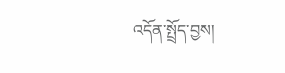འདོན་སྤྲོད་བྱས།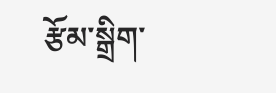རྩོམ་སྒྲིག་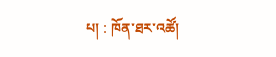པ། : ཁོན་ཐར་འཚོ།